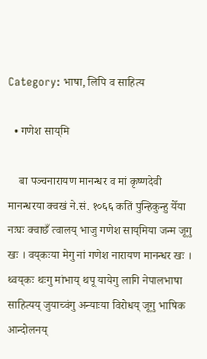Category: भाषा, लिपि व साहित्य

  • गणेश साय्‌मि

    बा पञ्चनारायण मानन्धर व मां कृष्णदेवी मानन्धरया क्वखं ने.सं. १०६६ कतिं पुन्हिकुन्हु येँया नःघः क्वाछँ त्वालय् भाजु गणेश साय्‌मिया जन्म जूगु खः । वय्‌कःया मेगु नां गणेश नारायण मानन्धर खः । थ्वय्‌कः थःगु मांभाय् थपू यायेगु लागि नेपालभाषा साहित्यय् जुयाच्वंगु अन्याःया विरोधय् जूगु भाषिक आन्दोलनय्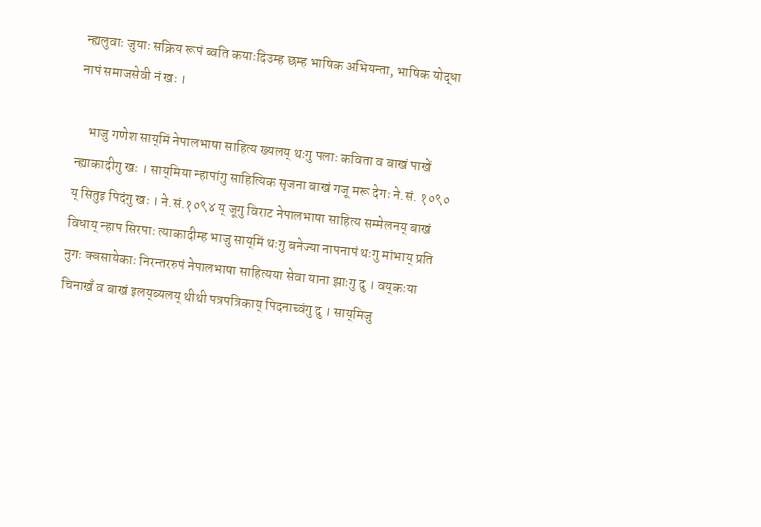न्ह्यलुवाः जुयाः सक्रिय रूपं ब्वति कयाःदिउम्ह छम्ह भाषिक अभियन्ता, भाषिक योद्धा नापं समाजसेवी नं खः ।

    भाजु गणेश साय्‌मिं नेपालभाषा साहित्य ख्यलय् थःगु पलाः कविता व बाखं पाखें न्ह्याकादीगु खः । साय्‌मिया न्हापांगु साहित्यिक सृजना बाखं गजू मरू देगः ने.सं. १०९० य् सितुइ पिदंगु खः । ने.सं.१०९४ य् जूगु विराट नेपालभाषा साहित्य सम्मेलनय् बाखं विधाय् न्हाप सिरपाः त्याकादीम्ह भाजु साय्‌मिं थःगु बनेज्या नापनापं थःगु मांभाय् प्रति नुगः क्वसायेकाः निरन्तररुपं नेपालभाषा साहित्यया सेवा याना झाःगु दु । वय्‌कःया चिनाखँ व बाखं इलय्‌‌ब्यलय् थीथी पत्रपत्रिकाय् पिदनाच्वंगु दु । साय्‌मिजु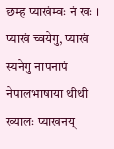छम्ह प्याखंम्वः नं खः । प्याखं च्वयेगु, प्याखं स्यनेगु नापनापं नेपालभाषाया थीथी ख्यालः प्याखनय्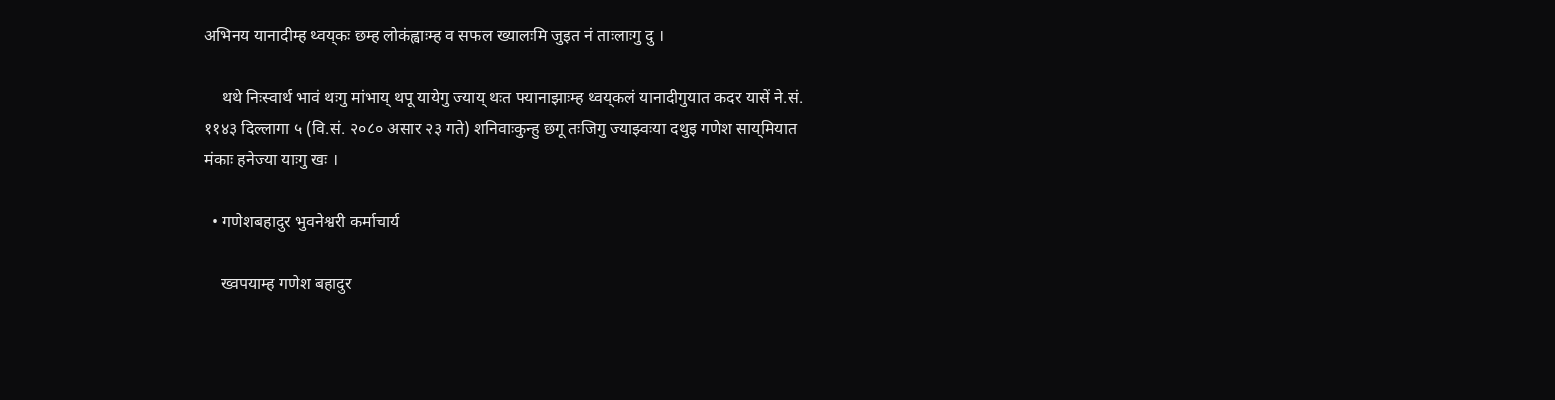अभिनय यानादीम्ह थ्वय्‌कः छम्ह लोकंह्वाःम्ह व सफल ख्यालःमि जुइत नं ताःलाःगु दु ।

    थथे निःस्वार्थ भावं थःगु मांभाय् थपू यायेगु ज्याय् थःत फ्यानाझाःम्ह थ्वय्‌कलं यानादीगुयात कदर यासें ने.सं. ११४३ दिल्लागा ५ (वि.सं. २०८० असार २३ गते) शनिवाःकुन्हु छगू तःजिगु ज्याझ्वःया दथुइ गणेश साय्‌मियात मंकाः हनेज्या याःगु खः ।

  • गणेशबहादुर भुवनेश्वरी कर्माचार्य

    ख्वपयाम्ह गणेश बहादुर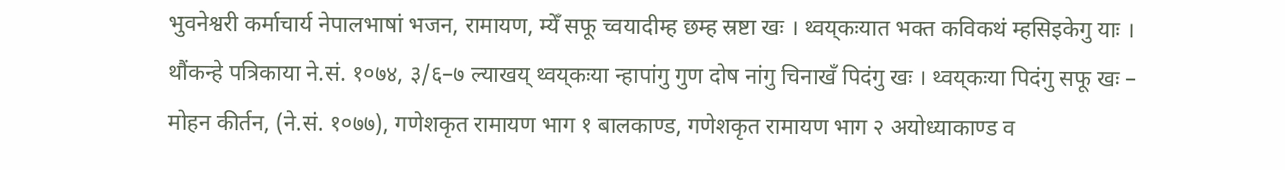भुवनेश्वरी कर्माचार्य नेपालभाषां भजन, रामायण, म्येँ सफू च्वयादीम्ह छम्ह स्रष्टा खः । थ्वय्‌कःयात भक्त कविकथं म्हसिइकेगु याः । थौंकन्हे पत्रिकाया ने.सं. १०७४, ३/६–७ ल्याखय् थ्वय्‌कःया न्हापांगु गुण दोष नांगु चिनाखँ पिदंगु खः । थ्वय्‌कःया पिदंगु सफू खः – मोहन कीर्तन, (ने.सं. १०७७), गणेशकृत रामायण भाग १ बालकाण्ड, गणेशकृत रामायण भाग २ अयोध्याकाण्ड व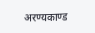अरण्यकाण्ड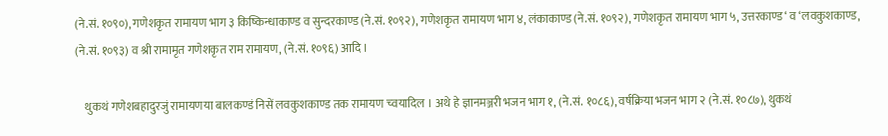(ने.सं. १०९०), गणेशकृत रामायण भाग ३ किष्किन्धाकाण्ड व सुन्दरकाण्ड (ने.सं. १०९२), गणेशकृत रामायण भाग ४, लंकाकाण्ड (ने.सं. १०९२), गणेशकृत रामायण भाग ५, उत्तरकाण्ड‘ व ‘लवकुशकाण्ड, (ने.सं. १०९३) व श्री रामामृत गणेशकृत राम रामायण, (ने.सं. १०९६) आदि ।

    थुकथं गणेशबहादुरजुं रामायणया बालकण्डं निसें लवकुशकाण्ड तक रामायण च्वयादिल । अथे हे ज्ञानमञ्जरी भजन भाग १, (ने.सं. १०८६), वर्षक्रिया भजन भाग २ (ने.सं. १०८७), थुकथं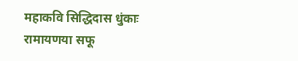महाकवि सिद्धिदास धुंकाः रामायणया सफू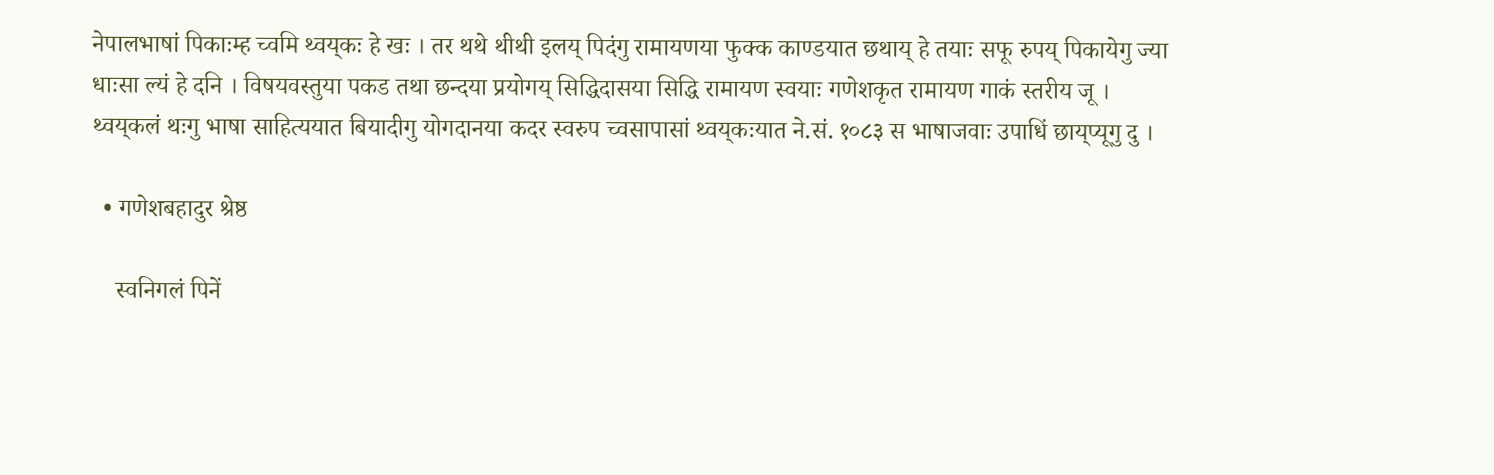नेपालभाषां पिकाःम्ह च्वमि थ्वय्‌कः हे खः । तर थथे थीथी इलय् पिदंगु रामायणया फुक्क काण्डयात छथाय् हे तयाः सफू रुपय् पिकायेगु ज्या धाःसा ल्यं हे दनि । विषयवस्तुया पकड तथा छन्दया प्रयोगय् सिद्धिदासया सिद्धि रामायण स्वयाः गणेशकृत रामायण गाकं स्तरीय जू । थ्वय्‌कलं थःगु भाषा साहित्ययात बियादीगु योगदानया कदर स्वरुप च्वसापासां थ्वय्‌कःयात ने.सं. १०८३ स भाषाजवाः उपाधिं छाय्‌प्यूगु दु ।

  • गणेशबहादुर श्रेष्ठ

    स्वनिगलं पिनें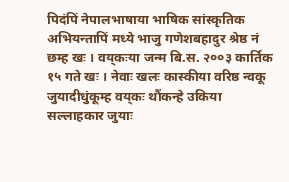पिदंपिं नेपालभाषाया भाषिक सांस्कृतिक अभियन्तापिं मध्ये भाजु गणेशबहादुर श्रेष्ठ नं छम्ह खः । वय्‌कःया जन्म बि.स. २००३ कार्तिक १५ गते खः । नेवाः खलः कास्कीया वरिष्ठ न्वकू जुयादीधुंकूम्ह वय्‌कः थौंकन्हे उकिया सल्लाहकार जुयाः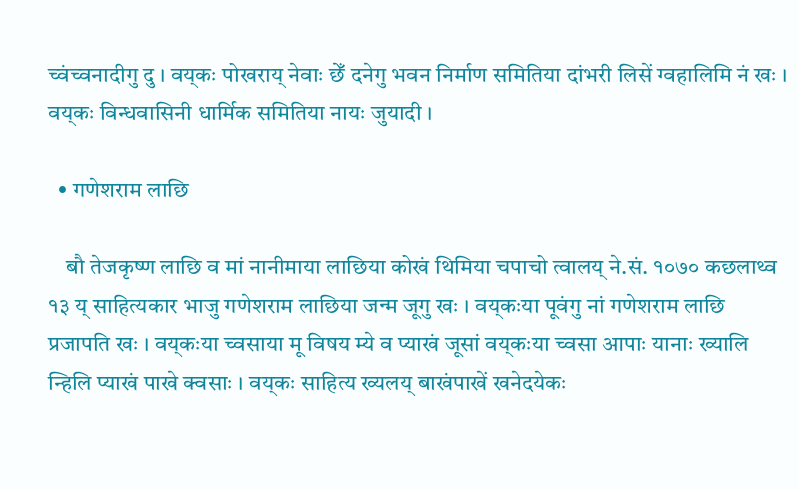च्वंच्वनादीगु दु । वय्‌कः पोखराय् नेवाः छेँ दनेगु भवन निर्माण समितिया दांभरी लिसें ग्वहालिमि नं खः । वय्‌कः विन्धवासिनी धार्मिक समितिया नायः जुयादी ।

  • गणेशराम लाछि

    बौ तेजकृष्ण लाछि व मां नानीमाया लाछिया कोखं थिमिया चपाचो त्वालय् ने.सं. १०७० कछलाथ्व १३ य् साहित्यकार भाजु गणेशराम लाछिया जन्म जूगु खः । वय्‌कःया पूवंगु नां गणेशराम लाछि प्रजापति खः । वय्‌कःया च्वसाया मू विषय म्ये व प्याखं जूसां वय्‌कःया च्वसा आपाः यानाः ख्यालि न्हिलि प्याखं पाखे क्वसाः । वय्‌कः साहित्य ख्यलय् बाखंपाखें खनेदयेकः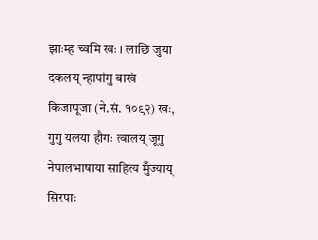झाःम्ह च्वमि खः । लाछि जुया दकलय् न्हापांगु बाखं किजापूजा (ने.सं. १०९२) खः, गुगु यलया हौगः त्वालय् जूगु नेपालभाषाया साहित्य मुँज्याय् सिरपाः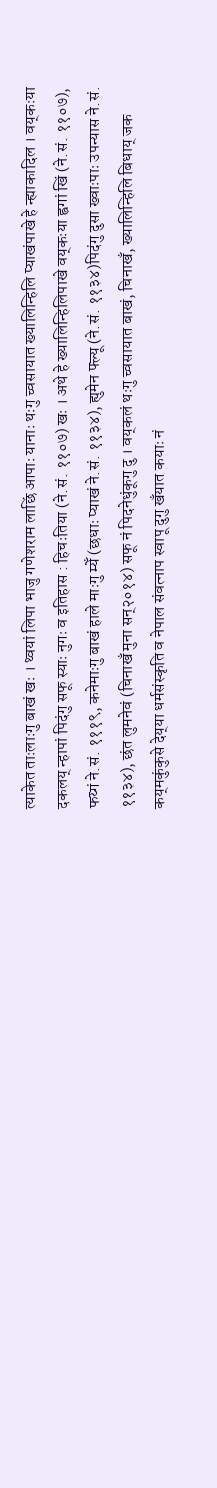त्याकेत ताःलाःगु बाखं खः । थ्वयां लिपा भाजु गणेशराम लाछिं आपाः यानाः थःगु च्वसायात ख्यालिन्हिलि प्याखंपाखे हे न्ह्याकादिल । वय्‌कःया दकलय् न्हापां पिदंगु सफू स्याः नुगः व इतिहास : हिचःतिया (ने.सं. ११०७) खः । अथे हे ख्यालिन्हिलिपाखे वय्‌कःया ह्वगां खिं (ने.सं. ११०७), फय्गं ने.सं. १११९, कनेमाःगु बाखं हाले माःगु म्येँ (छधाः प्याखं ने.सं. ११३४), ह्युमेन फ्ल्यू (ने.सं. ११३४)पिदंगु दुसा ख्वाःपाः उपन्यास ने.सं. ११३४), छंत लुमनेवं (चिनाखँ मुना सन्२०१४) सफू नं पिदनेधुंकूगु दु । वय्‌कलं थःगु च्वसायात बाखं, चिनाखँ, ख्यालिन्हिलि बिधाय् जक कय्‌मकुंकुसे देय्‌या धर्मसंस्कृति व नेपाल संवत्नाप स्वापू दुगु खँयात कयाः नं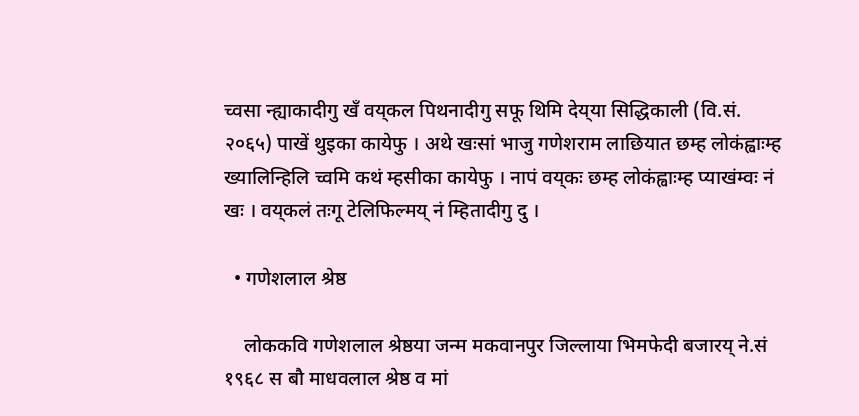च्वसा न्ह्याकादीगु खँ वय्‌कल पिथनादीगु सफू थिमि देय्‌या सिद्धिकाली (वि.सं. २०६५) पाखें थुइका कायेफु । अथे खःसां भाजु गणेशराम लाछियात छम्ह लोकंह्वाःम्ह ख्यालिन्हिलि च्वमि कथं म्हसीका कायेफु । नापं वय्‌कः छम्ह लोकंह्वाःम्ह प्याखंम्वः नं खः । वय्‌कलं तःगू टेलिफिल्मय् नं म्हितादीगु दु ।

  • गणेशलाल श्रेष्ठ

    लोककवि गणेशलाल श्रेष्ठया जन्म मकवानपुर जिल्लाया भिमफेदी बजारय् ने.सं १९६८ स बौ माधवलाल श्रेष्ठ व मां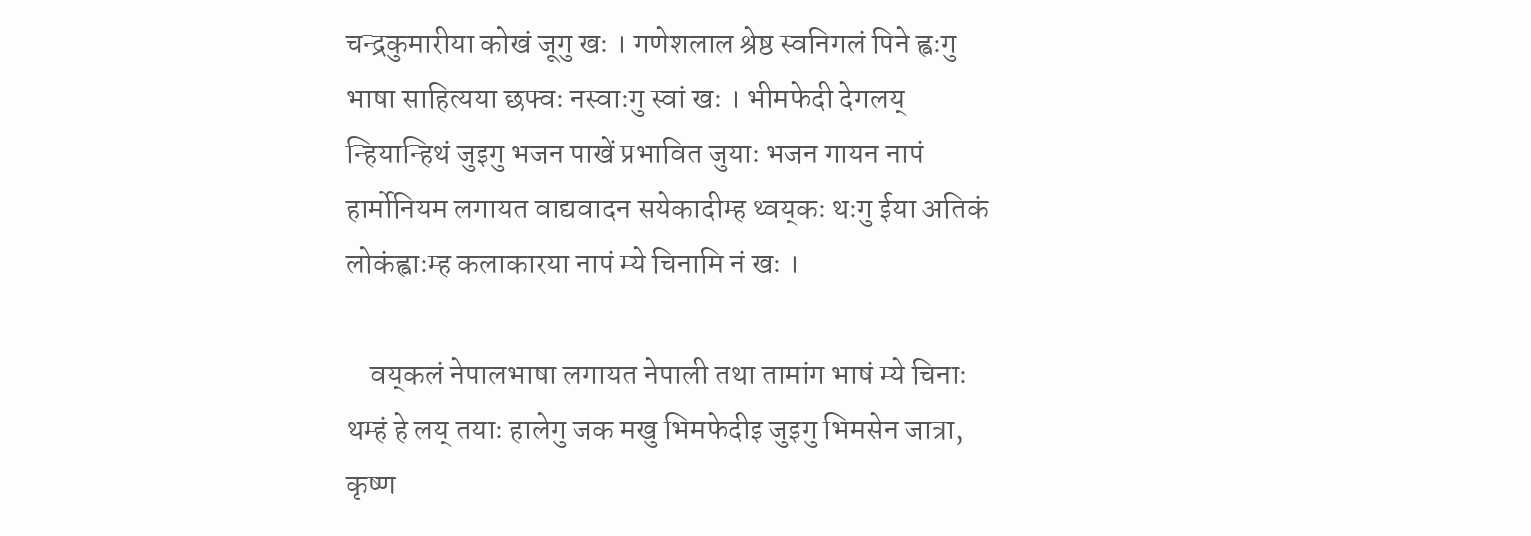चन्द्रकुमारीया कोखं जूगु खः । गणेशलाल श्रेष्ठ स्वनिगलं पिने ह्वःगु भाषा साहित्यया छफ्वः नस्वाःगु स्वां खः । भीमफेदी देगलय् न्हियान्हिथं जुइगु भजन पाखें प्रभावित जुयाः भजन गायन नापं हार्मोनियम लगायत वाद्यवादन सयेकादीम्ह थ्वय्‌कः थःगु ईया अतिकं लोकंह्वाःम्ह कलाकारया नापं म्ये चिनामि नं खः ।

    वय्‌कलं नेपालभाषा लगायत नेपाली तथा तामांग भाषं म्ये चिनाः थम्हं हे लय् तयाः हालेगु जक मखु भिमफेदीइ जुइगु भिमसेन जात्रा, कृष्ण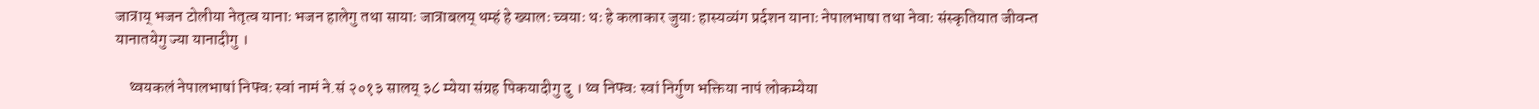जात्राय् भजन टोलीया नेतृत्व यानाः भजन हालेगु तथा सायाः जात्राबलय् थम्हं हे ख्यालः च्वयाः थः हे कलाकार जुयाः हास्यव्यंग प्रर्दशन यानाः नेपालभाषा तथा नेवाः संस्कृतियात जीवन्त यानातयेगु ज्या यानादीगु ।

    थ्वयकलं नेपालभाषां निफ्वः स्वां नामं ने.सं २०१३ सालय् ३८ म्येया संग्रह पिकयादीगु दु । थ्व निफ्वः स्वां निर्गुण भक्तिया नापं लोकम्येया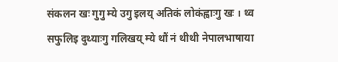संकलन खः गुगु म्ये उगु इलय् अतिकं लोकंह्वाःगु खः । थ्व सफुलिइ दुथ्याःगु गलिखय् म्ये थौं नं थीथी नेपालभाषाया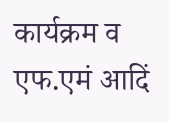कार्यक्रम व एफ.एमं आदिं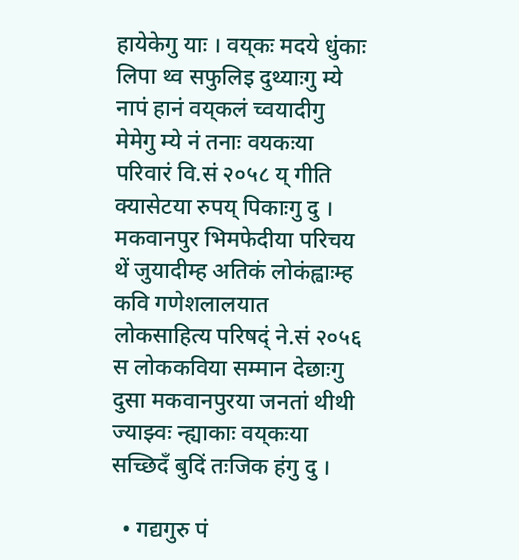हायेकेगु याः । वय्‌कः मदये धुंकाः लिपा थ्व सफुलिइ दुथ्याःगु म्ये नापं हानं वय्‌कलं च्वयादीगु मेमेगु म्ये नं तनाः वयकःया परिवारं वि.सं २०५८ य् गीति क्यासेटया रुपय् पिकाःगु दु । मकवानपुर भिमफेदीया परिचय थें जुयादीम्ह अतिकं लोकंह्वाःम्ह कवि गणेशलालयात लोकसाहित्य परिषद्ं ने.सं २०५६ स लोककविया सम्मान देछाःगु दुसा मकवानपुरया जनतां थीथी ज्याझ्वः न्ह्याकाः वय्‌कःया सच्छिदँ बुदिं तःजिक हंगु दु ।

  • गद्यगुरु पं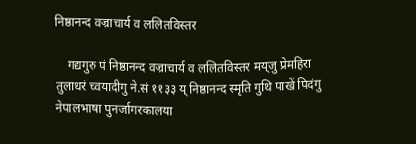निष्ठानन्द वज्राचार्य व ललितविस्तर

    गद्यगुरु पं निष्ठानन्द वज्राचार्य व ललितविस्तर मय्‌जु प्रेमहिरा तुलाधरं च्वयादीगु ने.सं ११३३ य् निष्ठानन्द स्मृति गुथि पाखें पिदंगु नेपालभाषा पुनर्जागरकालया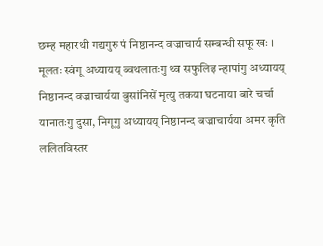छम्ह महारथी गद्यगुरु पं निष्ठानन्द वज्राचार्य सम्बन्धी सफू खः । मूलतः स्वंगू अध्यायय् ब्वथलातःगु थ्व सफुलिइ न्हापांगु अध्यायय् निष्ठानन्द वज्राचार्यया बुसांनिसें मृत्यु तकया घटनाया बारे चर्चा यानातःगु दुसा, निगूगु अध्यायय् निष्ठानन्द बज्राचार्यया अमर कृति ललितविस्तर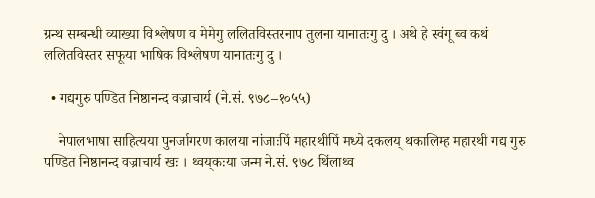ग्रन्थ सम्बन्धी व्याख्या विश्लेषण व मेमेगु ललितविस्तरनाप तुलना यानातःगु दु । अथे हे स्वंगू ब्व कथं ललितविस्तर सफूया भाषिक विश्लेषण यानातःगु दु ।

  • गद्यगुरु पण्डित निष्ठानन्द वज्राचार्य (ने.सं. ९७८–१०५५)

    नेपालभाषा साहित्यया पुनर्जागरण कालया नांजाःपिं महारथीपिं मध्ये दकलय् थकालिम्ह महारथी गद्य गुरु पण्डित निष्ठानन्द वज्राचार्य खः । थ्वय्‌कःया जन्म ने.सं. ९७८ थिंलाथ्व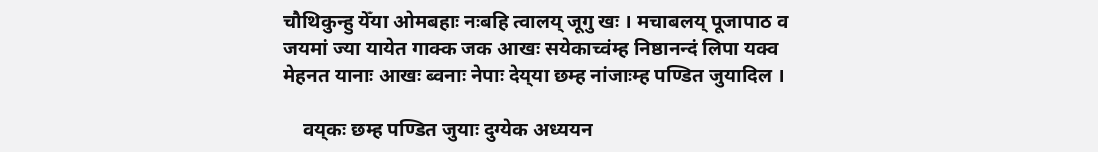चौथिकुन्हु येँया ओमबहाः नःबहि त्वालय् जूगु खः । मचाबलय् पूजापाठ व जयमां ज्या यायेत गाक्क जक आखः सयेकाच्वंम्ह निष्ठानन्दं लिपा यक्व मेहनत यानाः आखः ब्वनाः नेपाः देय्‌या छम्ह नांजाःम्ह पण्डित जुयादिल ।

    वय्‌कः छम्ह पण्डित जुयाः दुग्येक अध्ययन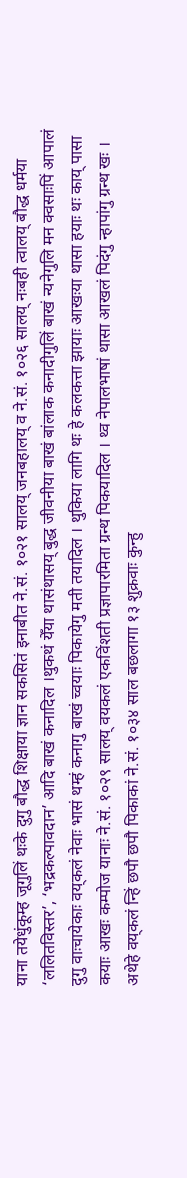याना तयेधुंकूम्ह जूगुलिं थःके दुगु बौद्ध शिक्षाया ज्ञान सकसितं इनाबीत ने.सं. १०२१ सालय् जनबहालय् व ने.सं. १०२६ सालय् नःबही त्वालय् बौद्ध धर्मया ‘ललितविस्तर’, ‘भद्रकल्पावदान’ आदि बाखं कनादिल ।थुकथं येँया थासंथासय् बुद्ध जीवनीया बाखं बांलाक कनादीगुलिं बाखं न्यनेगुलि मन क्वसाःपिं आपालं दुगु वाःचायेकाः वय्‌कलं नेवाः भासं थम्हं कनागु बाखं च्वयाः पिकायेगु मती तयादिल । थुकिया लागि थः हे कलकत्ता झायाः आखःया थासा हयाः थः काय् पासा कयाः आखः कम्पोज यानाः ने.सं. १०२९ सालय् वयकलं एकविंशती प्रज्ञापारमिता ग्रन्थ पिकयादिल । थ्व नेपालभाषां थासा आखलं पिदंगु न्हापांगु ग्रन्थ खः । अथेहे वय्‌कलं न्हिं छपौ छपौ पिकाकां ने.सं. १०३४ साल बछलागा १३ शुक्रवाः कुन्हु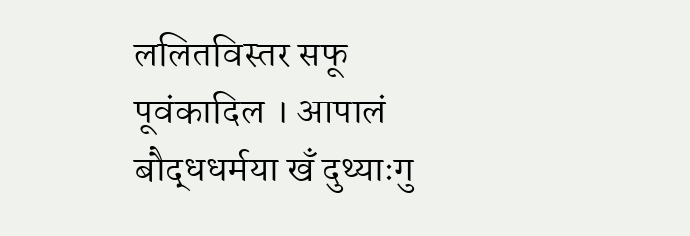ललितविस्तर सफू पूवंकादिल । आपालं बौद्धधर्मया खँ दुथ्याःगु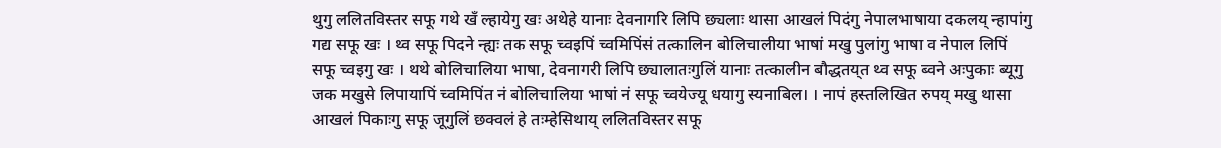थुगु ललितविस्तर सफू गथे खँ ल्हायेगु खः अथेहे यानाः देवनागरि लिपि छ्यलाः थासा आखलं पिदंगु नेपालभाषाया दकलय् न्हापांगु गद्य सफू खः । थ्व सफू पिदने न्ह्यः तक सफू च्वइपिं च्वमिपिंसं तत्कालिन बोलिचालीया भाषां मखु पुलांगु भाषा व नेपाल लिपिं सफू च्वइगु खः । थथे बोलिचालिया भाषा, देवनागरी लिपि छ्यालातःगुलिं यानाः तत्कालीन बौद्धतय्‌त थ्व सफू ब्वने अःपुकाः ब्यूगु जक मखुसे लिपायापिं च्वमिपिंत नं बोलिचालिया भाषां नं सफू च्वयेज्यू धयागु स्यनाबिल। । नापं हस्तलिखित रुपय् मखु थासा आखलं पिकाःगु सफू जूगुलिं छक्वलं हे तःम्हेसिथाय् ललितविस्तर सफू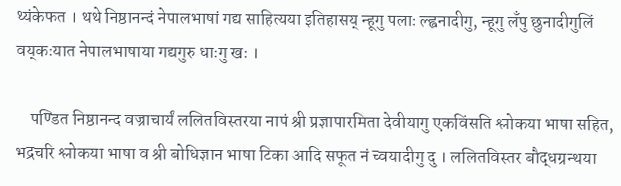थ्यंकेफत । थथे निष्ठानन्दं नेपालभाषां गद्य साहित्यया इतिहासय् न्हूगु पलाः ल्ह्वनादीगु, न्हूगु लँपु छुनादीगुलिं वय्‌कःयात नेपालभाषाया गद्यगुरु धाःगु खः ।

    पण्डित निष्ठानन्द वज्राचार्यं ललितविस्तरया नापं श्री प्रज्ञापारमिता देवीयागु एकविंसति श्लोकया भाषा सहित, भद्रचरि श्लोकया भाषा व श्री बोधिज्ञान भाषा टिका आदि सफूत नं च्वयादीगु दु । ललितविस्तर बौद्धग्रन्थया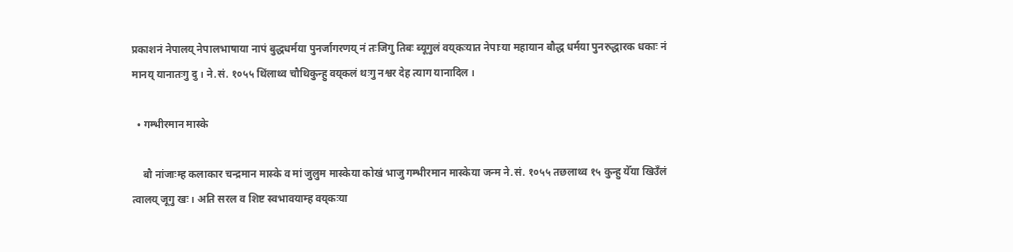प्रकाशनं नेपालय् नेपालभाषाया नापं बुद्धधर्मया पुनर्जागरणय् नं तःजिगु तिबः ब्यूगुलं वय्‌कःयात नेपाःया महायान बौद्ध धर्मया पुनरुद्धारक धकाः नं मानय् यानातःगु दु । ने.सं. १०५५ थिंलाथ्व चौथिकुन्हु वय्‌कलं थःगु नश्वर देह त्याग यानादिल ।

  • गम्भीरमान मास्के

    बौ नांजाःम्ह कलाकार चन्द्रमान मास्के व मां जुलुम मास्केया कोखं भाजु गम्भीरमान मास्केया जन्म ने.सं. १०५५ तछलाथ्व १५ कुन्हु येँया खिउँलं त्वालय् जूगु खः । अति सरल व शिष्ट स्वभावयाम्ह वय्‌कःया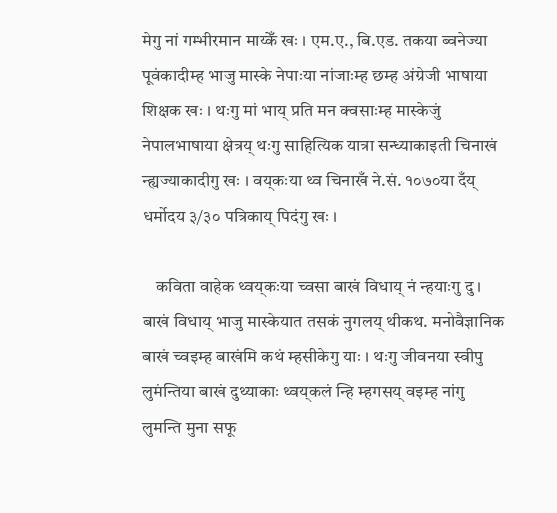मेगु नां गम्भीरमान माय्केँ खः । एम.ए., बि.एड. तकया ब्वनेज्या पूवंकादीम्ह भाजु मास्के नेपाःया नांजाःम्ह छम्ह अंग्रेजी भाषाया शिक्षक खः । थःगु मां भाय् प्रति मन क्वसाःम्ह मास्केजुं नेपालभाषाया क्षेत्रय् थःगु साहित्यिक यात्रा सन्ध्याकाइती चिनाखं न्ह्यज्याकादीगु खः । वय्‌कःया थ्व चिनाखँ ने.सं. १०७०या दँय् धर्मोदय ३/३० पत्रिकाय् पिदंगु खः ।

    कविता वाहेक थ्वय्‌कःया च्वसा बाखं विधाय् नं न्हयाःगु दु । बाखं विधाय् भाजु मास्केयात तसकं नुगलय् थीकथ. मनोवैज्ञानिक बाखं च्वइम्ह बाखंमि कथं म्हसीकेगु याः । थःगु जीवनया स्वीपु लुमंन्तिया बाखं दुथ्याकाः थ्वय्‌कलं न्हि म्हगसय् वइम्ह नांगु लुमन्ति मुना सफू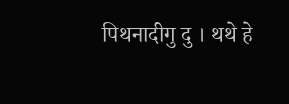पिथनादीगु दु । थथे हे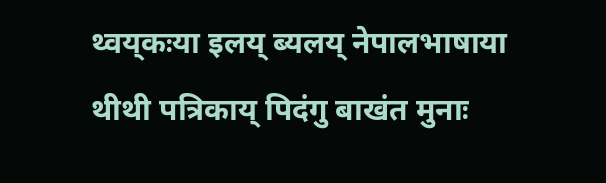थ्वय्‌कःया इलय् ब्यलय् नेपालभाषाया थीथी पत्रिकाय् पिदंगु बाखंत मुनाः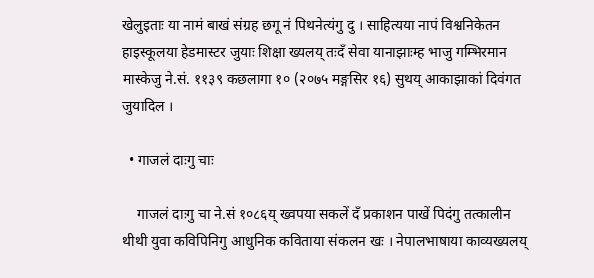खेलुइताः या नामं बाखं संग्रह छगू नं पिथनेत्यंगु दु । साहित्यया नापं विश्वनिकेतन हाइस्कूलया हेडमास्टर जुयाः शिक्षा ख्यलय् तःदँ सेवा यानाझाःम्ह भाजु गम्भिरमान मास्केजु ने.सं. ११३९ कछलागा १० (२०७५ मङ्गसिर १६) सुथय् आकाझाकां दिवंगत जुयादिल ।

  • गाजलं दाःगु चाः

    गाजलं दाःगु चा ने.सं १०८६य् ख्वपया सकलें दँ प्रकाशन पाखें पिदंगु तत्कालीन थीथी युवा कविपिनिगु आधुनिक कविताया संकलन खः । नेपालभाषाया काव्यख्यलय्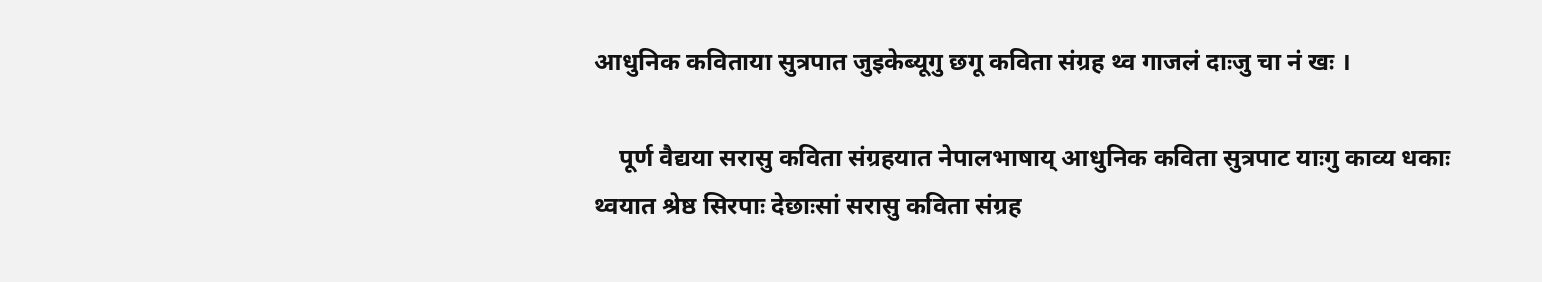आधुनिक कविताया सुत्रपात जुइकेब्यूगु छगू कविता संग्रह थ्व गाजलं दाःजु चा नं खः ।

    पूर्ण वैद्यया सरासु कविता संग्रहयात नेपालभाषाय् आधुनिक कविता सुत्रपाट याःगु काव्य धकाः थ्वयात श्रेष्ठ सिरपाः देछाःसां सरासु कविता संग्रह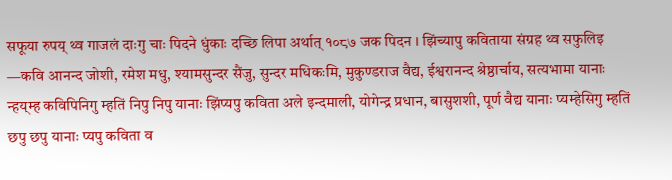सफूया रुपय् थ्व गाजलं दाःगु चाः पिदने धुंकाः दच्छि लिपा अर्थात् १०८७ जक पिदन । झिंच्यापु कविताया संग्रह थ्व सफुलिइ —कवि आनन्द जोशी, रमेश मधु, श्यामसुन्दर सैंजु, सुन्दर मधिकःमि, मुकुण्डराज वैद्य, ईश्वरानन्द श्रेष्ठार्चाय, सत्यभामा यानाः न्हय्‌म्ह कविपिनिगु म्हतिं निपु निपु यानाः झिंप्यपु कविता अले इन्दमाली, योगेन्द्र प्रधान, बासुशशी, पूर्ण वैद्य यानाः प्यम्हेसिगु म्हतिं छपु छपु यानाः प्यपु कविता व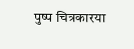पुष्प चित्रकारया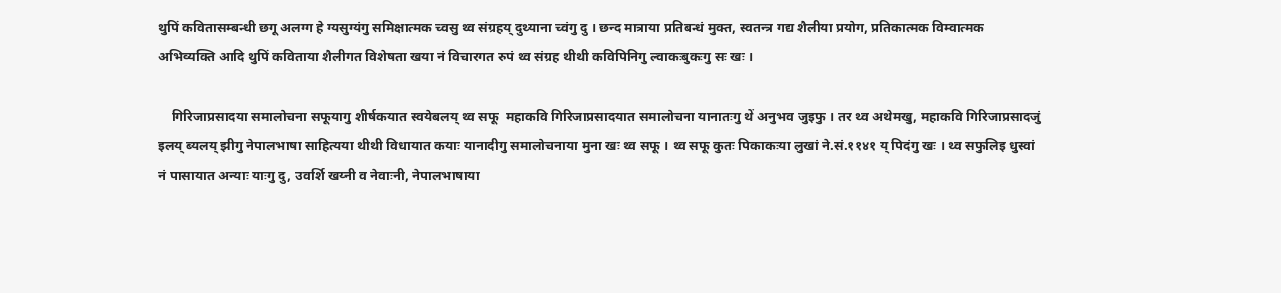थुपिं कवितासम्बन्धी छगू अलग्ग हे ग्यसुग्यंगु समिक्षात्मक च्वसु थ्व संग्रहय् दुथ्याना च्वंगु दु । छन्द मात्राया प्रतिबन्धं मुक्त, स्वतन्त्र गद्य शैलीया प्रयोग, प्रतिकात्मक विम्वात्मक अभिव्यक्ति आदि थुपिं कविताया शैलीगत विशेषता खया नं विचारगत रुपं थ्व संग्रह थीथी कविपिनिगु ल्वाकःबुकःगु सः खः ।

    गिरिजाप्रसादया समालोचना सफूयागु शीर्षकयात स्वयेबलय् थ्व सफू  महाकवि गिरिजाप्रसादयात समालोचना यानातःगु थें अनुभव जुइफु । तर थ्व अथेमखु, महाकवि गिरिजाप्रसादजुं इलय् ब्यलय् झीगु नेपालभाषा साहित्यया थीथी विधायात कयाः यानादीगु समालोचनाया मुना खः थ्व सफू । थ्व सफू कुतः पिकाकःया लुखां ने.सं.११४१ य् पिदंगु खः । थ्व सफुलिइ धुस्वां नं पासायात अन्याः याःगु दु, उवर्शि खय्नी व नेवाःनी, नेपालभाषाया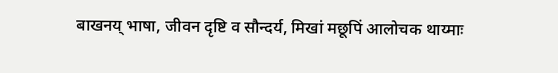बाखनय् भाषा, जीवन दृष्टि व सौन्दर्य, मिखां मछूपिं आलोचक थाय्माः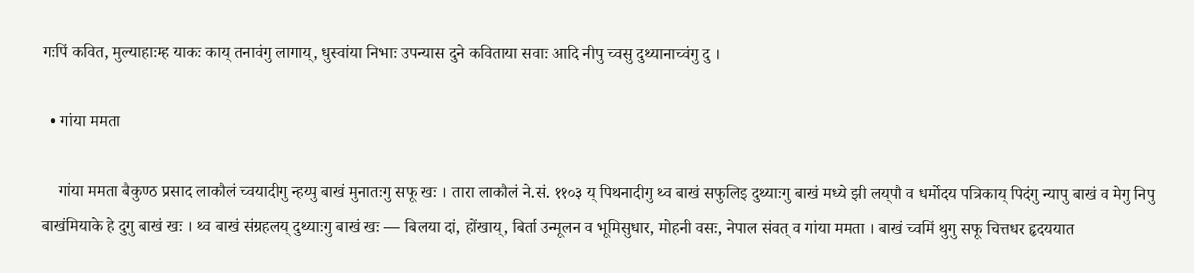गःपिं कवित, मुल्याहाःम्ह याकः काय् तनावंगु लागाय्, धुस्वांया निभाः उपन्यास दुने कविताया सवाः आदि नीपु च्वसु दुथ्यानाच्वंगु दु ।

  • गांया ममता

    गांया ममता बैकुण्ठ प्रसाद लाकौलं च्वयादीगु न्हय्पु बाखं मुनातःगु सफू खः । तारा लाकौलं ने.सं. ११०३ य् पिथनादीगु थ्व बाखं सफुलिइ दुथ्याःगु बाखं मध्ये झी लय्‌पौ व धर्मोदय पत्रिकाय् पिदंगु न्यापु बाखं व मेगु निपु बाखंमियाके हे दुगु बाखं खः । थ्व बाखं संग्रहलय् दुथ्याःगु बाखं खः — बिलया दां, होंखाय्, बिर्ता उन्मूलन व भूमिसुधार, मोहनी वसः, नेपाल संवत् व गांया ममता । बाखं च्वमिं थुगु सफू चित्तधर हृदययात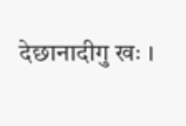देछानादीगु खः ।